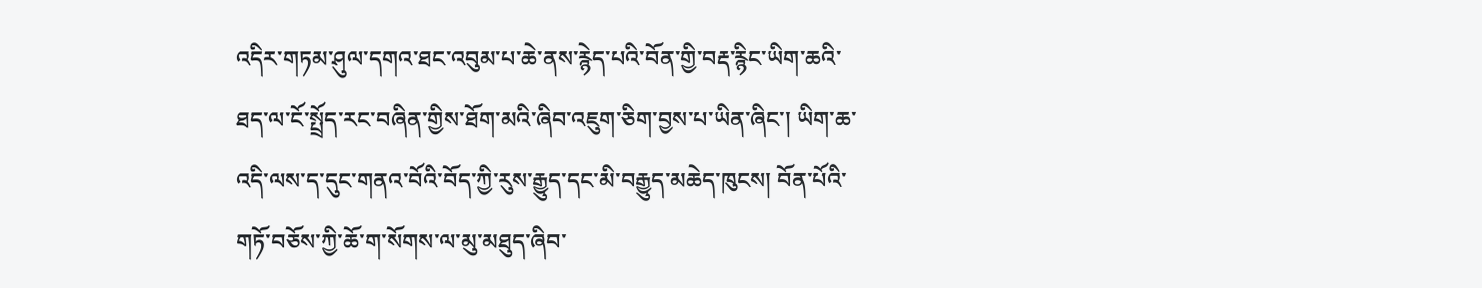འདིར་གཏམ་ཤུལ་དགའ་ཐང་འབུམ་པ་ཆེ་ནས་རྙེད་པའི་བོན་གྱི་བརྡ་རྙིང་ཡིག་ཆའི་ཐད་ལ་ངོ་སྤྲོད་རང་བཞིན་གྱིས་ཐོག་མའི་ཞིབ་འཇུག་ཅིག་བྱས་པ་ཡིན་ཞིང་། ཡིག་ཆ་འདི་ལས་ད་དུང་གནའ་བོའི་བོད་ཀྱི་རུས་རྒྱུད་དང་མི་བརྒྱུད་མཆེད་ཁུངས། བོན་པོའི་གཏོ་བཅོས་ཀྱི་ཆོ་ག་སོགས་ལ་མུ་མཐུད་ཞིབ་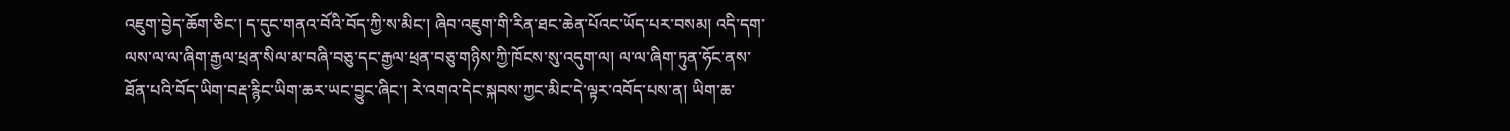འཇུག་བྱེད་ཆོག་ཅིང་། ད་དུང་གནའ་བོའི་བོད་ཀྱི་ས་མིང་། ཞིབ་འཇུག་གི་རིན་ཐང་ཆེན་པོའང་ཡོད་པར་བསམ། འདི་དག་ལས་ལ་ལ་ཞིག་རྒྱལ་ཕྲན་སིལ་མ་བཞི་བཅུ་དང་རྒྱལ་ཕྲན་བཅུ་གཉིས་ཀྱི་ཁོངས་སུ་འདུག་ལ། ལ་ལ་ཞིག་ཏུན་ཧོང་ནས་ཐོན་པའི་བོད་ཡིག་བརྡ་རྙིང་ཡིག་ཆར་ཡང་བྱུང་ཞིང་། རེ་འགའ་དེང་སྐབས་ཀྱང་མིང་དེ་ལྟར་འབོད་པས་ན། ཡིག་ཆ་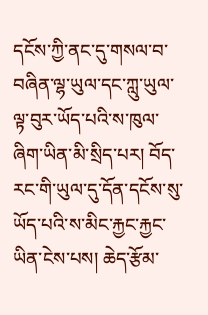དངོས་ཀྱི་ནང་དུ་གསལ་བ་བཞིན་ལྷ་ཡུལ་དང་ཀླུ་ཡུལ་ལྟ་བུར་ཡོད་པའི་ས་ཁུལ་ཞིག་ཡིན་མི་སྲིད་པར། བོད་རང་གི་ཡུལ་དུ་དོན་དངོས་སུ་ཡོད་པའི་ས་མིང་རྐྱང་རྐྱང་ཡིན་ངེས་པས། ཆེད་རྩོམ་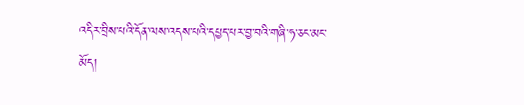འདིར་བྲིས་པའི་དོན་ལས་འདས་པའི་དཔྱད་པར་བྱ་བའི་གཞི་ཧ་ཅང་མང་མོད།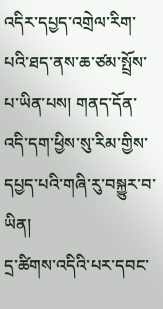འདིར་དཔྱད་འགྲེལ་རིག་པའི་ཐད་ནས་ཆ་ཙམ་སྤྲོས་པ་ཡིན་པས། གནད་དོན་འདི་དག་ཕྱིས་སུ་རིམ་གྱིས་དཔྱད་པའི་གཞི་རུ་བསྐྱུར་བ་ཡིན།
དྲ་ཚིགས་འདིའི་པར་དབང་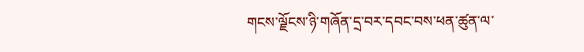གངས་ལྗོངས་ཉི་གཞོན་དྲ་བར་དབང་བས་ཕན་ཚུན་ལ་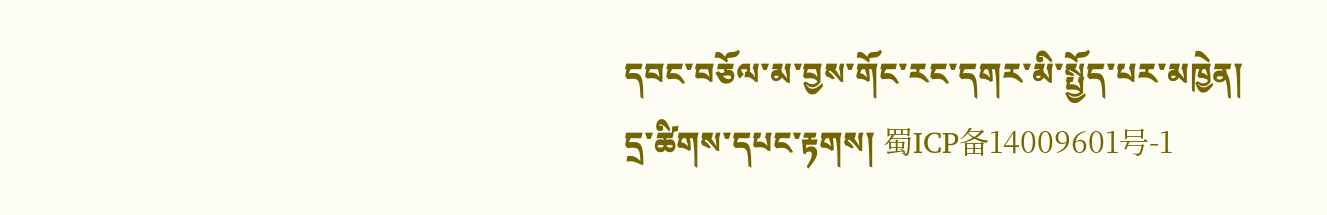དབང་བཅོལ་མ་བྱས་གོང་རང་དགར་མི་སྤྱོད་པར་མཁྱེན།
དྲ་ཚིགས་དཔང་རྟགས། 蜀ICP备14009601号-1